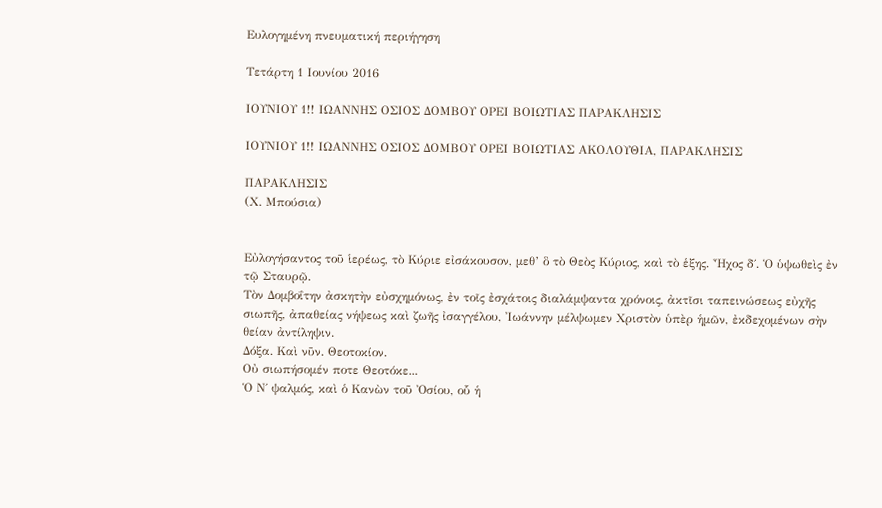Ευλογημένη πνευματική περιήγηση

Τετάρτη 1 Ιουνίου 2016

ΙΟΥΝΙΟΥ 1!! ΙΩΑΝΝΗΣ ΟΣΙΟΣ ΔΟΜΒΟΥ ΟΡΕΙ ΒΟΙΩΤΙΑΣ ΠΑΡΑΚΛΗΣΙΣ

ΙΟΥΝΙΟΥ 1!! ΙΩΑΝΝΗΣ ΟΣΙΟΣ ΔΟΜΒΟΥ ΟΡΕΙ ΒΟΙΩΤΙΑΣ ΑΚΟΛΟΥΘΙΑ, ΠΑΡΑΚΛΗΣΙΣ

ΠΑΡΑΚΛΗΣΙΣ
(Χ. Μπούσια)


Εὐλογήσαντος τοῦ ἱερέως, τὸ Κύριε εἰσάκουσον, μεθ’ ὃ τὸ Θεὸς Κύριος, καὶ τὸ ἑξης. Ἦχος δ΄. Ὁ ὑψωθεὶς ἐν τῷ Σταυρῷ.
Τὸν Δομβοΐτην ἀσκητὴν εὐσχημόνως, ἐν τοῖς ἐσχάτοις διαλάμψαντα χρόνοις, ἀκτῖσι ταπεινώσεως εὐχῆς σιωπῆς, ἀπαθείας νήψεως καὶ ζωῆς ἰσαγγέλου, Ἰωάννην μέλψωμεν Χριστὸν ὑπὲρ ἡμῶν, ἐκδεχομένων σὴν θείαν ἀντίληψιν.
Δόξα. Καὶ νῦν. Θεοτοκίον.
Οὐ σιωπήσομέν ποτε Θεοτόκε...
Ὁ Ν΄ ψαλμός, καὶ ὁ Κανὼν τοῦ Ὀσίου, οὗ ἡ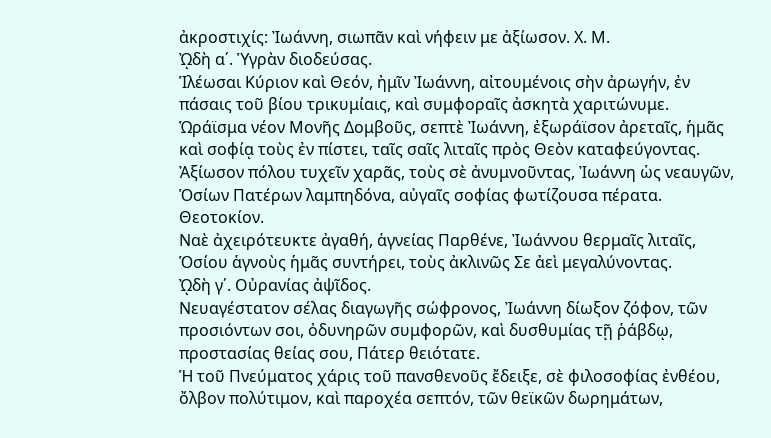ἀκροστιχίς: Ἰωάννη, σιωπᾶν καὶ νήφειν με ἀξίωσον. Χ. Μ.
ᾨδὴ α΄. Ὑγρὰν διοδεύσας.
Ἱλέωσαι Κύριον καὶ Θεόν, ἠμῖν Ἰωάννη, αἰτουμένοις σὴν ἀρωγήν, ἐν πάσαις τοῦ βίου τρικυμίαις, καὶ συμφοραῖς ἀσκητὰ χαριτώνυμε.
Ὡράϊσμα νέον Μονῆς Δομβοῦς, σεπτὲ Ἰωάννη, ἐξωράϊσον ἀρεταῖς, ἡμᾶς καὶ σοφίᾳ τοὺς ἐν πίστει, ταῖς σαῖς λιταῖς πρὸς Θεὸν καταφεύγοντας.
Ἀξίωσον πόλου τυχεῖν χαρᾶς, τοὺς σὲ ἀνυμνοῦντας, Ἰωάννη ὡς νεαυγῶν, Ὁσίων Πατέρων λαμπηδόνα, αὐγαῖς σοφίας φωτίζουσα πέρατα.
Θεοτοκίον.
Ναὲ ἀχειρότευκτε ἀγαθή, ἁγνείας Παρθένε, Ἰωάννου θερμαῖς λιταῖς, Ὁσίου ἁγνοὺς ἡμᾶς συντήρει, τοὺς ἀκλινῶς Σε ἀεὶ μεγαλύνοντας.
ᾨδὴ γ΄. Οὐρανίας ἀψῖδος.
Νευαγέστατον σέλας διαγωγῆς σώφρονος, Ἰωάννη δίωξον ζόφον, τῶν προσιόντων σοι, ὀδυνηρῶν συμφορῶν, καὶ δυσθυμίας τῇ ῥάβδῳ, προστασίας θείας σου, Πάτερ θειότατε.
Ἡ τοῦ Πνεύματος χάρις τοῦ πανσθενοῦς ἔδειξε, σὲ φιλοσοφίας ἐνθέου, ὄλβον πολύτιμον, καὶ παροχέα σεπτόν, τῶν θεϊκῶν δωρημάτων,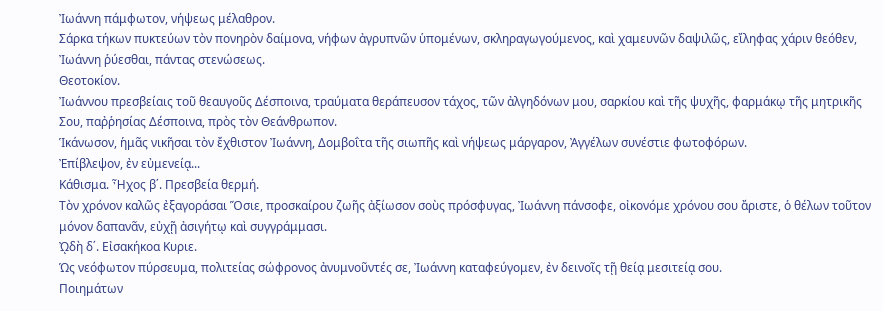Ἰωάννη πάμφωτον, νήψεως μέλαθρον.
Σάρκα τήκων πυκτεύων τὸν πονηρὸν δαίμονα, νήφων ἀγρυπνῶν ὑπομένων, σκληραγωγούμενος, καὶ χαμευνῶν δαψιλῶς, εἴληφας χάριν θεόθεν, Ἰωάννη ῥύεσθαι, πάντας στενώσεως.
Θεοτοκίον.
Ἰωάννου πρεσβείαις τοῦ θεαυγοῦς Δέσποινα, τραύματα θεράπευσον τάχος, τῶν ἀλγηδόνων μου, σαρκίου καὶ τῆς ψυχῆς, φαρμάκῳ τῆς μητρικῆς Σου, παῤῥησίας Δέσποινα, πρὸς τὸν Θεάνθρωπον.
Ἱκάνωσον, ἡμᾶς νικῆσαι τὸν ἔχθιστον Ἰωάννη, Δομβοΐτα τῆς σιωπῆς καὶ νήψεως μάργαρον, Ἀγγέλων συνέστιε φωτοφόρων.
Ἐπίβλεψον, ἐν εὐμενείᾳ...
Κάθισμα. Ἦχος β΄. Πρεσβεία θερμή.
Τὸν χρόνον καλῶς ἐξαγοράσαι Ὅσιε, προσκαίρου ζωῆς ἀξίωσον σοὺς πρόσφυγας, Ἰωάννη πάνσοφε, οἰκονόμε χρόνου σου ἄριστε, ὁ θέλων τοῦτον μόνον δαπανᾶν, εὐχῇ ἀσιγήτῳ καὶ συγγράμμασι.
ᾨδὴ δ΄. Εἰσακήκοα Κυριε.
Ὡς νεόφωτον πύρσευμα, πολιτείας σώφρονος ἀνυμνοῦντές σε, Ἰωάννη καταφεύγομεν, ἐν δεινοῖς τῇ θείᾳ μεσιτείᾳ σου.
Ποιημάτων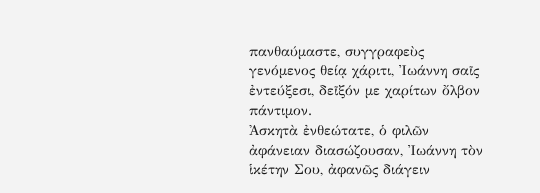πανθαύμαστε, συγγραφεὺς γενόμενος θείᾳ χάριτι, Ἰωάννη σαῖς ἐντεύξεσι, δεῖξόν με χαρίτων ὄλβον πάντιμον.
Ἀσκητὰ ἐνθεώτατε, ὁ φιλῶν ἀφάνειαν διασώζουσαν, Ἰωάννη τὸν ἱκέτην Σου, ἀφανῶς διάγειν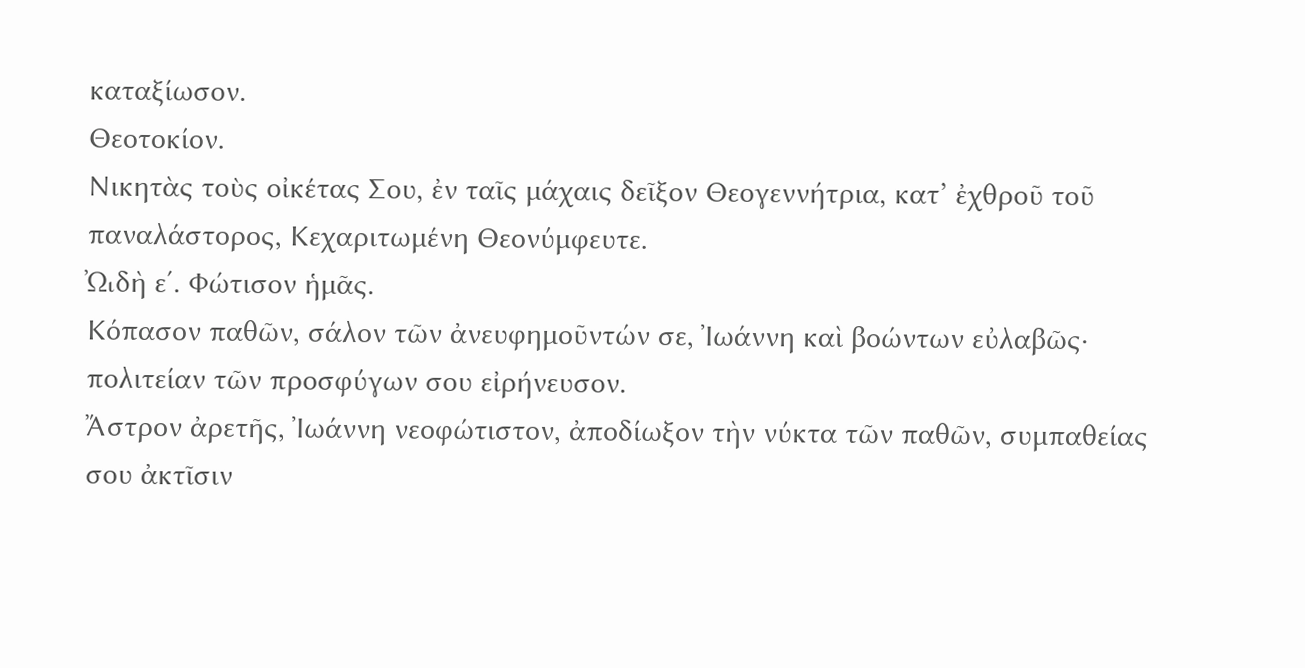καταξίωσον.
Θεοτοκίον.
Νικητὰς τοὺς οἰκέτας Σου, ἐν ταῖς μάχαις δεῖξον Θεογεννήτρια, κατ’ ἐχθροῦ τοῦ παναλάστορος, Κεχαριτωμένη Θεονύμφευτε.
ᾨδὴ ε΄. Φώτισον ἡμᾶς.
Κόπασον παθῶν, σάλον τῶν ἀνευφημοῦντών σε, Ἰωάννη καὶ βοώντων εὐλαβῶς· πολιτείαν τῶν προσφύγων σου εἰρήνευσον.
Ἄστρον ἀρετῆς, Ἰωάννη νεοφώτιστον, ἀποδίωξον τὴν νύκτα τῶν παθῶν, συμπαθείας σου ἀκτῖσιν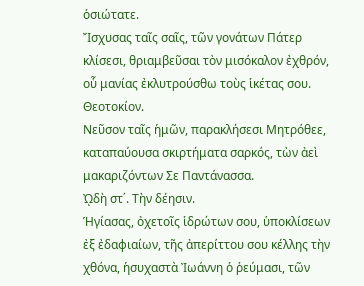ὁσιώτατε.
Ἴσχυσας ταῖς σαῖς, τῶν γονάτων Πάτερ κλίσεσι, θριαμβεῦσαι τὸν μισόκαλον ἐχθρόν, οὗ μανίας ἐκλυτρούσθω τοὺς ἱκέτας σου.
Θεοτοκίον.
Νεῦσον ταῖς ἡμῶν, παρακλήσεσι Μητρόθεε, καταπαύουσα σκιρτήματα σαρκός, τὼν ἀεὶ μακαριζόντων Σε Παντάνασσα.
ᾨδὴ στ΄. Τὴν δέησιν.
Ἡγίασας, ὀχετοῖς ἱδρώτων σου, ὑποκλίσεων ἐξ ἐδαφιαίων, τῆς ἀπερίττου σου κέλλης τὴν χθόνα, ἡσυχαστὰ Ἰωάννη ὁ ῥεύμασι, τῶν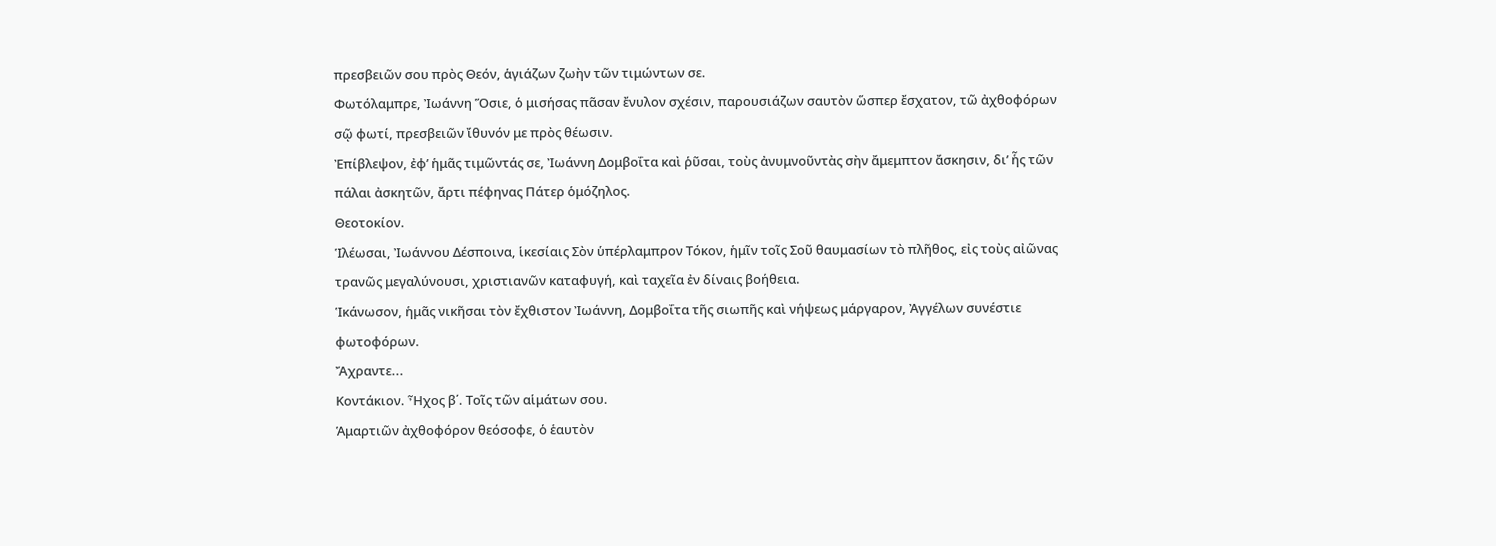πρεσβειῶν σου πρὸς Θεόν, ἁγιάζων ζωὴν τῶν τιμώντων σε.
Φωτόλαμπρε, Ἰωάννη Ὅσιε, ὁ μισήσας πᾶσαν ἔνυλον σχέσιν, παρουσιάζων σαυτὸν ὥσπερ ἔσχατον, τῶ ἀχθοφόρων σῷ φωτί, πρεσβειῶν ἴθυνόν με πρὸς θέωσιν.
Ἐπίβλεψον, ἐφ’ ἡμᾶς τιμῶντάς σε, Ἰωάννη Δομβοΐτα καὶ ῥῦσαι, τοὺς ἀνυμνοῦντὰς σὴν ἄμεμπτον ἄσκησιν, δι’ ἧς τῶν πάλαι ἀσκητῶν, ἄρτι πέφηνας Πάτερ ὁμόζηλος.
Θεοτοκίον.
Ἱλέωσαι, Ἰωάννου Δέσποινα, ἱκεσίαις Σὸν ὑπέρλαμπρον Τόκον, ἡμῖν τοῖς Σοῦ θαυμασίων τὸ πλῆθος, εἰς τοὺς αἰῶνας τρανῶς μεγαλύνουσι, χριστιανῶν καταφυγή, καὶ ταχεῖα ἐν δίναις βοήθεια.
Ἱκάνωσον, ἡμᾶς νικῆσαι τὸν ἔχθιστον Ἰωάννη, Δομβοΐτα τῆς σιωπῆς καὶ νήψεως μάργαρον, Ἀγγέλων συνέστιε φωτοφόρων.
Ἄχραντε...
Κοντάκιον. Ἦχος β΄. Τοῖς τῶν αἱμάτων σου.
Ἁμαρτιῶν ἀχθοφόρον θεόσοφε, ὁ ἑαυτὸν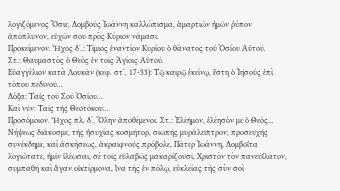λογιζόμενος Ὅσιε, Δομβοῦς Ἰωάννη καλλώπισμα, ἁμαρτιῶν ἡμῶν ῥύπον ἀπόπλυνον, εὐχῶν σου πρὸς Κύριον νάμασι.
Προκείμενον. Ἦχος δ΄.: Τίμιος ἐναντίον Κυρίου ὁ θάνατος τοῦ Ὁσίου Αὐτοῦ.
Στ.: Θαυμαστὸς ὁ Θεὸς ἐν τοῖς Ἁγίοις Αὐτοῦ.
Εὐαγγέλιον κατὰ Λουκᾶν (κεφ. στ΄, 17-33): Τῷ καιρῷ ἐκείνῳ, ἔστη ὁ Ἰησοῦς ἐπὶ τόπου πεδινοῦ...
Δόξα: Ταῖς τοῦ Σοῦ Ὁσίου...
Καὶ νῦν: Ταῖς τῆς Θεοτόκου...
Προσόμοιον. Ἦχος πλ. δ΄. Ὅλην ἀποθέμενοι. Στ.: Ἐλεῆμον, ἐλέησόν με ὁ Θεός...
Νήψεως διάκοσμε, τῆς ἡσυχίας κοσμῆτορ, σιωπῆς μυράλειπτρον, προσευχῆς συνέκδημε, καὶ ἀσκήσεως, ἀκραιφνοῦς πρόβολε, Πάτερ Ἰωάννη, Δομβοΐτα λογιώτατε, ἡμῖν ἱλέωσαι, σὲ τοῖς εὐλαβῶς μακαρίζουσι, Χριστὸν τὸν πανευΐλατον, συμπαθῆ καὶ ἄγαν οἰκτίρμονα, ἵνα τῆς ἐν πόλῳ, εὐκλείας τῆς σὺν σοὶ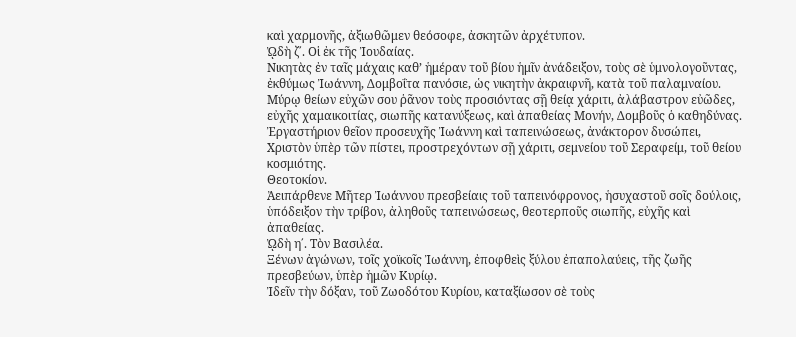καὶ χαρμονῆς, ἀξιωθῶμεν θεόσοφε, ἀσκητῶν ἀρχέτυπον.
ᾨδὴ ζ΄. Οἱ ἐκ τῆς Ἰουδαίας.
Νικητὰς ἐν ταῖς μάχαις καθ’ ἡμέραν τοῦ βίου ἡμῖν ἀνάδειξον, τοὺς σὲ ὑμνολογοῦντας, ἐκθύμως Ἰωάννη, Δομβοΐτα πανόσιε, ὡς νικητὴν ἀκραιφνῆ, κατὰ τοῦ παλαμναίου.
Μύρῳ θείων εὐχῶν σου ῥᾶνον τοὺς προσιόντας σῇ θείᾳ χάριτι, ἀλάβαστρον εὐῶδες, εὐχῆς χαμαικοιτίας, σιωπῆς κατανύξεως, καὶ ἀπαθείας Μονήν, Δομβοῦς ὁ καθηδύνας.
Ἐργαστήριον θεῖον προσευχῆς Ἰωάννη καὶ ταπεινώσεως, ἀνάκτορον δυσώπει, Χριστὸν ὑπὲρ τῶν πίστει, προστρεχόντων σῇ χάριτι, σεμνείου τοῦ Σεραφείμ, τοῦ θείου κοσμιότης.
Θεοτοκίον.
Ἀειπάρθενε Μῆτερ Ἰωάννου πρεσβείαις τοῦ ταπεινόφρονος, ἡσυχαστοῦ σοῖς δούλοις, ὑπόδειξον τὴν τρίβον, ἀληθοῦς ταπεινώσεως, θεοτερποῦς σιωπῆς, εὐχῆς καὶ ἀπαθείας.
ᾨδὴ η΄. Τὸν Βασιλέα.
Ξένων ἀγώνων, τοῖς χοϊκοῖς Ἰωάννη, ἐποφθεὶς ξύλου ἐπαπολαύεις, τῆς ζωῆς πρεσβεύων, ὑπὲρ ἡμῶν Κυρίῳ.
Ἰδεῖν τὴν δόξαν, τοῦ Ζωοδότου Κυρίου, καταξίωσον σὲ τοὺς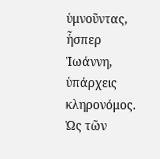ὑμνοῦντας, ἧσπερ Ἰωάννη, ὑπάρχεις κληρονόμος.
Ὡς τῶν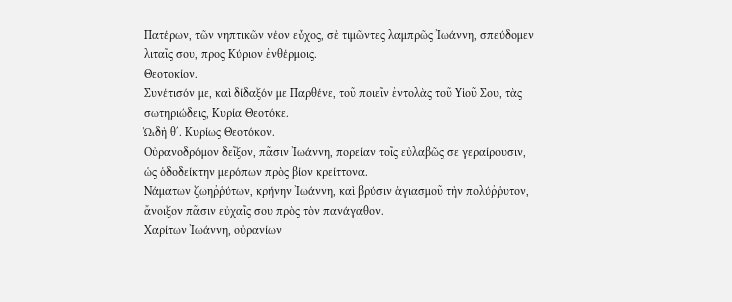Πατέρων, τῶν νηπτικῶν νέον εὖχος, σὲ τιμῶντες λαμπρῶς Ἰωάννη, σπεύδομεν λιταῖς σου, προς Κύριον ἐνθέρμοις.
Θεοτοκίον.
Συνέτισόν με, καὶ δίδαξόν με Παρθένε, τοῦ ποιεῖν ἐντολὰς τοῦ Υἱοῦ Σου, τὰς σωτηριώδεις, Κυρία Θεοτόκε.
ᾨδὴ θ΄. Κυρίως Θεοτόκον.
Οὐρανοδρόμον δεῖξον, πᾶσιν Ἰωάννη, πορείαν τοῖς εὐλαβῶς σε γεραίρουσιν, ὡς ὁδοδείκτην μερόπων πρὸς βίον κρείττονα.
Νάματων ζωηῤῥύτων, κρήνην Ἰωάννη, καὶ βρύσιν ἁγιασμοῦ τὴν πολύῤῥυτον, ἄνοιξον πᾶσιν εὐχαῖς σου πρὸς τὸν πανάγαθον.
Χαρίτων Ἰωάννη, οὐρανίων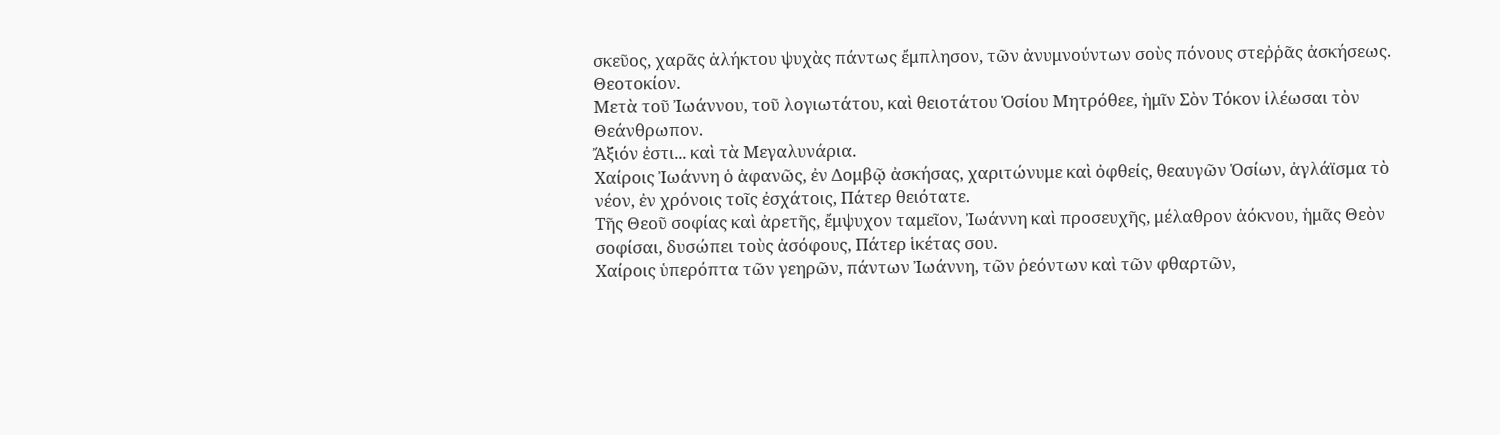σκεῦος, χαρᾶς ἀλήκτου ψυχὰς πάντως ἔμπλησον, τῶν ἀνυμνούντων σοὺς πόνους στεῤῥᾶς ἀσκήσεως.
Θεοτοκίον.
Μετὰ τοῦ Ἰωάννου, τοῦ λογιωτάτου, καὶ θειοτάτου Ὁσίου Μητρόθεε, ἡμῖν Σὸν Τόκον ἱλέωσαι τὸν Θεάνθρωπον.
Ἄξιόν ἐστι... καὶ τὰ Μεγαλυνάρια.
Χαίροις Ἰωάννη ὁ ἀφανῶς, ἐν Δομβῷ ἀσκήσας, χαριτώνυμε καὶ ὀφθείς, θεαυγῶν Ὁσίων, ἀγλάϊσμα τὸ νέον, ἐν χρόνοις τοῖς ἐσχάτοις, Πάτερ θειότατε.
Τῆς Θεοῦ σοφίας καὶ ἀρετῆς, ἔμψυχον ταμεῖον, Ἰωάννη καὶ προσευχῆς, μέλαθρον ἀόκνου, ἡμᾶς Θεὸν σοφίσαι, δυσώπει τοὺς ἀσόφους, Πάτερ ἱκέτας σου.
Χαίροις ὑπερόπτα τῶν γεηρῶν, πάντων Ἰωάννη, τῶν ῥεόντων καὶ τῶν φθαρτῶν,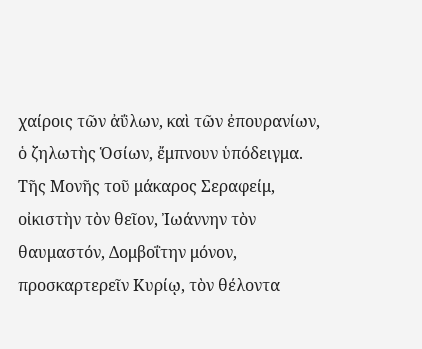χαίροις τῶν ἀΰλων, καὶ τῶν ἐπουρανίων, ὁ ζηλωτὴς Ὁσίων, ἔμπνουν ὑπόδειγμα.
Τῆς Μονῆς τοῦ μάκαρος Σεραφείμ, οἰκιστὴν τὸν θεῖον, Ἰωάννην τὸν θαυμαστόν, Δομβοΐτην μόνον, προσκαρτερεῖν Κυρίῳ, τὸν θέλοντα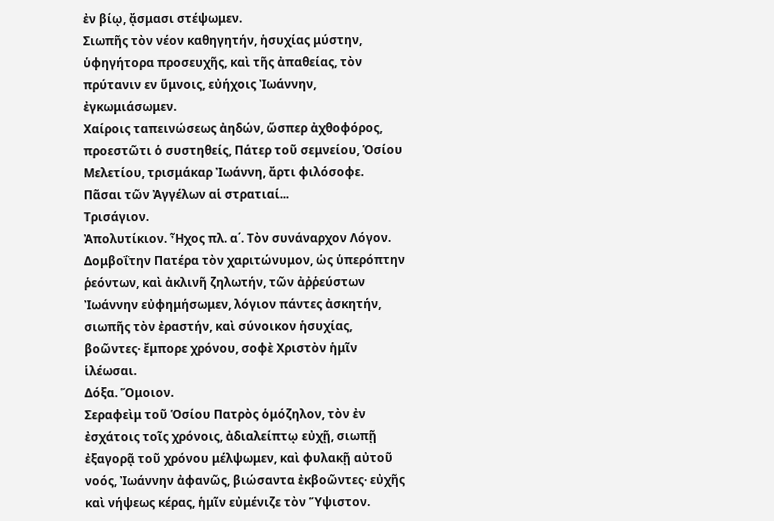ἐν βίῳ, ᾄσμασι στέψωμεν.
Σιωπῆς τὸν νέον καθηγητήν, ἡσυχίας μύστην, ὑφηγήτορα προσευχῆς, καὶ τῆς ἀπαθείας, τὸν πρύτανιν εν ὕμνοις, εὐήχοις Ἰωάννην, ἐγκωμιάσωμεν.
Χαίροις ταπεινώσεως ἀηδών, ὥσπερ ἀχθοφόρος, προεστῶτι ὁ συστηθείς, Πάτερ τοῦ σεμνείου, Ὁσίου Μελετίου, τρισμάκαρ Ἰωάννη, ἄρτι φιλόσοφε.
Πᾶσαι τῶν Ἀγγέλων αἱ στρατιαί...
Τρισάγιον.
Ἀπολυτίκιον. Ἦχος πλ. α΄. Τὸν συνάναρχον Λόγον.
Δομβοΐτην Πατέρα τὸν χαριτώνυμον, ὡς ὑπερόπτην ῥεόντων, καὶ ἀκλινῆ ζηλωτήν, τῶν ἀῤῥεύστων Ἰωάννην εὐφημήσωμεν, λόγιον πάντες ἀσκητήν, σιωπῆς τὸν ἐραστήν, καὶ σύνοικον ἡσυχίας, βοῶντες· ἔμπορε χρόνου, σοφὲ Χριστὸν ἡμῖν ἱλέωσαι.
Δόξα. Ὅμοιον.
Σεραφεὶμ τοῦ Ὁσίου Πατρὸς ὁμόζηλον, τὸν ἐν ἐσχάτοις τοῖς χρόνοις, ἀδιαλείπτῳ εὐχῇ, σιωπῇ ἐξαγορᾷ τοῦ χρόνου μέλψωμεν, καὶ φυλακῇ αὐτοῦ νοός, Ἰωάννην ἀφανῶς, βιώσαντα ἐκβοῶντες· εὐχῆς καὶ νήψεως κέρας, ἡμῖν εὐμένιζε τὸν Ὕψιστον.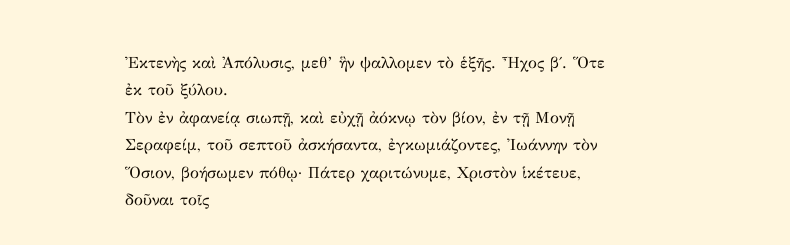Ἐκτενὴς καὶ Ἀπόλυσις, μεθ’ ἣν ψαλλομεν τὸ ἑξῆς. Ἦχος β΄. Ὅτε ἐκ τοῦ ξύλου.
Τὸν ἐν ἀφανείᾳ σιωπῇ, καὶ εὐχῇ ἀόκνῳ τὸν βίον, ἐν τῇ Μονῇ Σεραφείμ, τοῦ σεπτοῦ ἀσκήσαντα, ἐγκωμιάζοντες, Ἰωάννην τὸν Ὅσιον, βοήσωμεν πόθῳ· Πάτερ χαριτώνυμε, Χριστὸν ἱκέτευε, δοῦναι τοῖς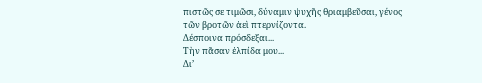πιστῶς σε τιμῶσι, δύναμιν ψυχῆς θριαμβεῦσαι, γένος τῶν βροτῶν ἀεὶ πτερνίζοντα.
Δέσποινα πρόσδεξαι...
Τὴν πᾶσαν ἐλπίδα μου...
Δι’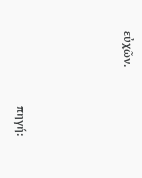εὐχῶν.



                         πηγή: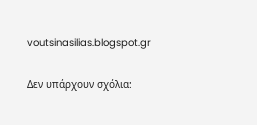voutsinasilias.blogspot.gr

Δεν υπάρχουν σχόλια: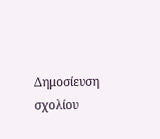Δημοσίευση σχολίου